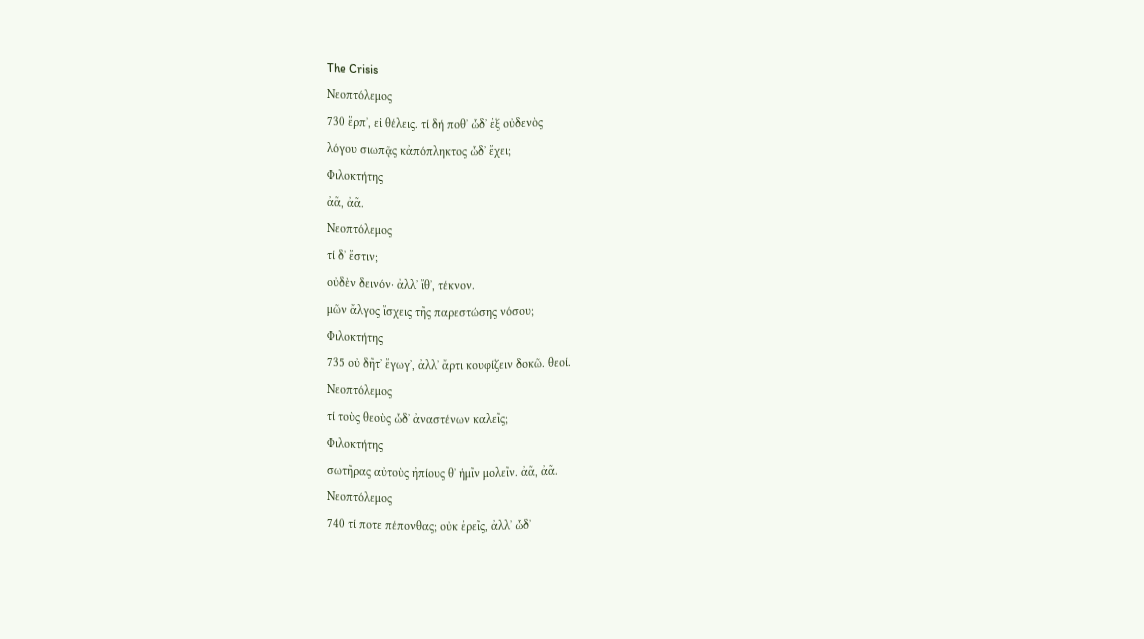The Crisis
Νεοπτόλεμος
730 ἕρπʼ, εἰ θέλεις. τί δή ποθʼ ὧδʼ ἐξ οὐδενὸς
λόγου σιωπᾷς κἀπόπληκτος ὧδʼ ἔχει;
Φιλοκτήτης
ἀᾶ, ἀᾶ.
Νεοπτόλεμος
τί δʼ ἔστιν;
οὐδὲν δεινόν· ἀλλʼ ἴθʼ, τέκνον.
μῶν ἄλγος ἴσχεις τῆς παρεστώσης νόσου;
Φιλοκτήτης
735 οὐ δῆτʼ ἔγωγʼ, ἀλλʼ ἄρτι κουφίζειν δοκῶ. θεοί.
Νεοπτόλεμος
τί τοὺς θεοὺς ὧδʼ ἀναστένων καλεῖς;
Φιλοκτήτης
σωτῆρας αὐτοὺς ἠπίους θʼ ἡμῖν μολεῖν. ἀᾶ, ἀᾶ.
Νεοπτόλεμος
740 τί ποτε πέπονθας; οὐκ ἐρεῖς, ἀλλʼ ὧδʼ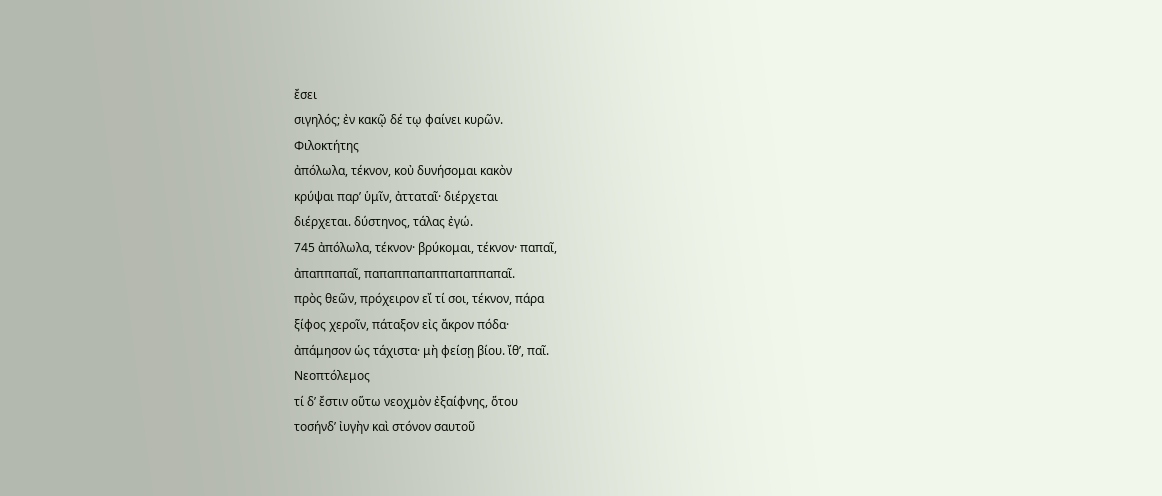ἔσει
σιγηλός; ἐν κακῷ δέ τῳ φαίνει κυρῶν.
Φιλοκτήτης
ἀπόλωλα, τέκνον, κοὐ δυνήσομαι κακὸν
κρύψαι παρʼ ὑμῖν, ἀτταταῖ· διέρχεται
διέρχεται. δύστηνος, τάλας ἐγώ.
745 ἀπόλωλα, τέκνον· βρύκομαι, τέκνον· παπαῖ,
ἀπαππαπαῖ, παπαππαπαππαπαππαπαῖ.
πρὸς θεῶν, πρόχειρον εἴ τί σοι, τέκνον, πάρα
ξίφος χεροῖν, πάταξον εἰς ἄκρον πόδα·
ἀπάμησον ὡς τάχιστα· μὴ φείσῃ βίου. ἴθʼ, παῖ.
Νεοπτόλεμος
τί δʼ ἔστιν οὕτω νεοχμὸν ἐξαίφνης, ὅτου
τοσήνδʼ ἰυγὴν καὶ στόνον σαυτοῦ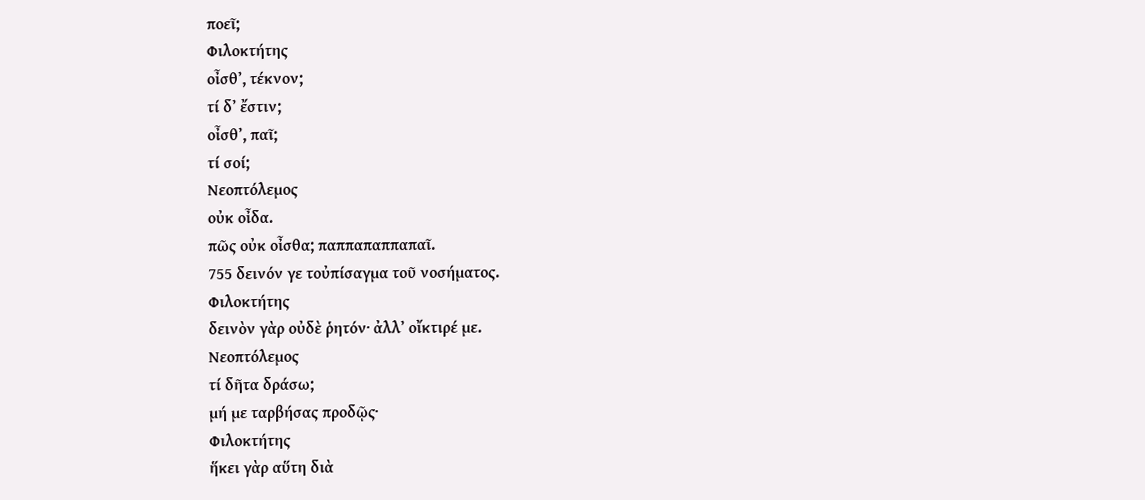ποεῖ;
Φιλοκτήτης
οἶσθʼ, τέκνον;
τί δʼ ἔστιν;
οἶσθʼ, παῖ;
τί σοί;
Νεοπτόλεμος
οὐκ οἶδα.
πῶς οὐκ οἶσθα; παππαπαππαπαῖ.
755 δεινόν γε τοὐπίσαγμα τοῦ νοσήματος.
Φιλοκτήτης
δεινὸν γὰρ οὐδὲ ῥητόν· ἀλλʼ οἴκτιρέ με.
Νεοπτόλεμος
τί δῆτα δράσω;
μή με ταρβήσας προδῷς·
Φιλοκτήτης
ἥκει γὰρ αὕτη διὰ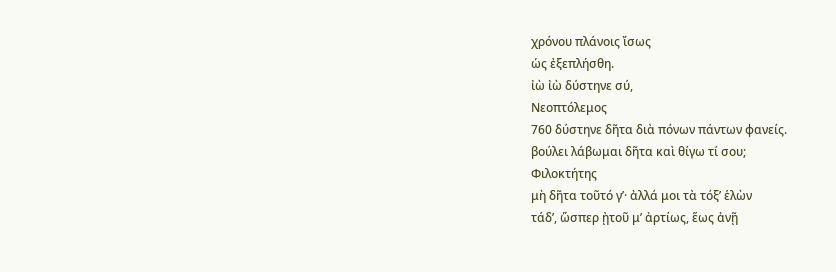χρόνου πλάνοις ἴσως
ὡς ἐξεπλήσθη.
ἰὼ ἰὼ δύστηνε σύ,
Νεοπτόλεμος
760 δύστηνε δῆτα διὰ πόνων πάντων φανείς.
βούλει λάβωμαι δῆτα καὶ θίγω τί σου;
Φιλοκτήτης
μὴ δῆτα τοῦτό γʼ· ἀλλά μοι τὰ τόξʼ ἑλὼν
τάδʼ, ὥσπερ ᾐτοῦ μʼ ἀρτίως, ἕως ἀνῇ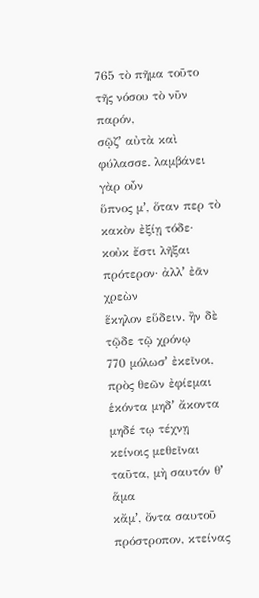765 τὸ πῆμα τοῦτο τῆς νόσου τὸ νῦν παρόν,
σῷζʼ αὐτὰ καὶ φύλασσε. λαμβάνει γὰρ οὖν
ὕπνος μʼ, ὅταν περ τὸ κακὸν ἐξίῃ τόδε·
κοὐκ ἔστι λῆξαι πρότερον· ἀλλʼ ἐᾶν χρεὼν
ἕκηλον εὕδειν. ἢν δὲ τῷδε τῷ χρόνῳ
770 μόλωσʼ ἐκεῖνοι, πρὸς θεῶν ἐφίεμαι
ἑκόντα μηδʼ ἄκοντα μηδέ τῳ τέχνῃ
κείνοις μεθεῖναι ταῦτα, μὴ σαυτόν θʼ ἅμα
κἄμʼ, ὄντα σαυτοῦ πρόστροπον, κτείνας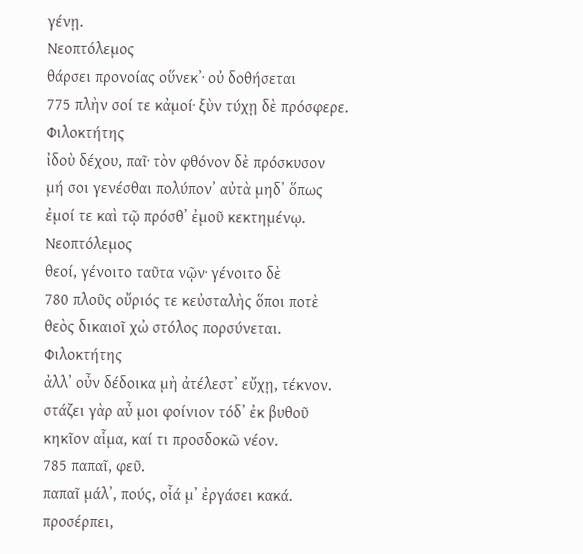γένῃ.
Νεοπτόλεμος
θάρσει προνοίας οὕνεκʼ· οὐ δοθήσεται
775 πλὴν σοί τε κἀμοί· ξὺν τύχῃ δὲ πρόσφερε.
Φιλοκτήτης
ἰδοὺ δέχου, παῖ· τὸν φθόνον δὲ πρόσκυσον
μή σοι γενέσθαι πολύπονʼ αὐτὰ μηδʼ ὅπως
ἐμοί τε καὶ τῷ πρόσθʼ ἐμοῦ κεκτημένῳ.
Νεοπτόλεμος
θεοί, γένοιτο ταῦτα νῷν· γένοιτο δὲ
780 πλοῦς οὔριός τε κεὐσταλὴς ὅποι ποτὲ
θεὸς δικαιοῖ χὠ στόλος πορσύνεται.
Φιλοκτήτης
ἀλλʼ οὖν δέδοικα μὴ ἀτέλεστʼ εὔχῃ, τέκνον.
στάζει γὰρ αὖ μοι φοίνιον τόδʼ ἐκ βυθοῦ
κηκῖον αἷμα, καί τι προσδοκῶ νέον.
785 παπαῖ, φεῦ.
παπαῖ μάλʼ, πούς, οἷά μʼ ἐργάσει κακά.
προσέρπει,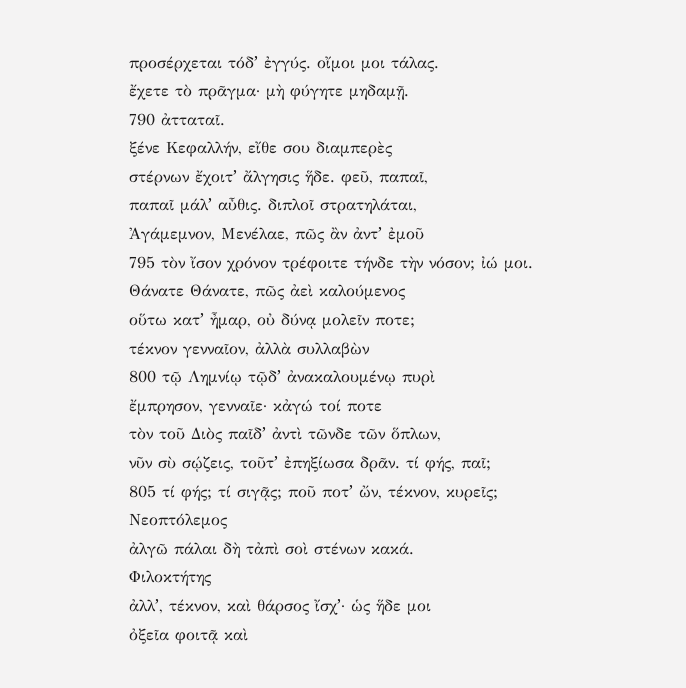προσέρχεται τόδʼ ἐγγύς. οἴμοι μοι τάλας.
ἔχετε τὸ πρᾶγμα· μὴ φύγητε μηδαμῇ.
790 ἀτταταῖ.
ξένε Κεφαλλήν, εἴθε σου διαμπερὲς
στέρνων ἔχοιτʼ ἄλγησις ἥδε. φεῦ, παπαῖ,
παπαῖ μάλʼ αὖθις. διπλοῖ στρατηλάται,
Ἀγάμεμνον, Μενέλαε, πῶς ἂν ἀντʼ ἐμοῦ
795 τὸν ἴσον χρόνον τρέφοιτε τήνδε τὴν νόσον; ἰώ μοι.
Θάνατε Θάνατε, πῶς ἀεὶ καλούμενος
οὕτω κατʼ ἦμαρ, οὐ δύνᾳ μολεῖν ποτε;
τέκνον γενναῖον, ἀλλὰ συλλαβὼν
800 τῷ Λημνίῳ τῷδʼ ἀνακαλουμένῳ πυρὶ
ἔμπρησον, γενναῖε· κἀγώ τοί ποτε
τὸν τοῦ Διὸς παῖδʼ ἀντὶ τῶνδε τῶν ὅπλων,
νῦν σὺ σῴζεις, τοῦτʼ ἐπηξίωσα δρᾶν. τί φής, παῖ;
805 τί φής; τί σιγᾷς; ποῦ ποτʼ ὤν, τέκνον, κυρεῖς;
Νεοπτόλεμος
ἀλγῶ πάλαι δὴ τἀπὶ σοὶ στένων κακά.
Φιλοκτήτης
ἀλλʼ, τέκνον, καὶ θάρσος ἴσχʼ· ὡς ἥδε μοι
ὀξεῖα φοιτᾷ καὶ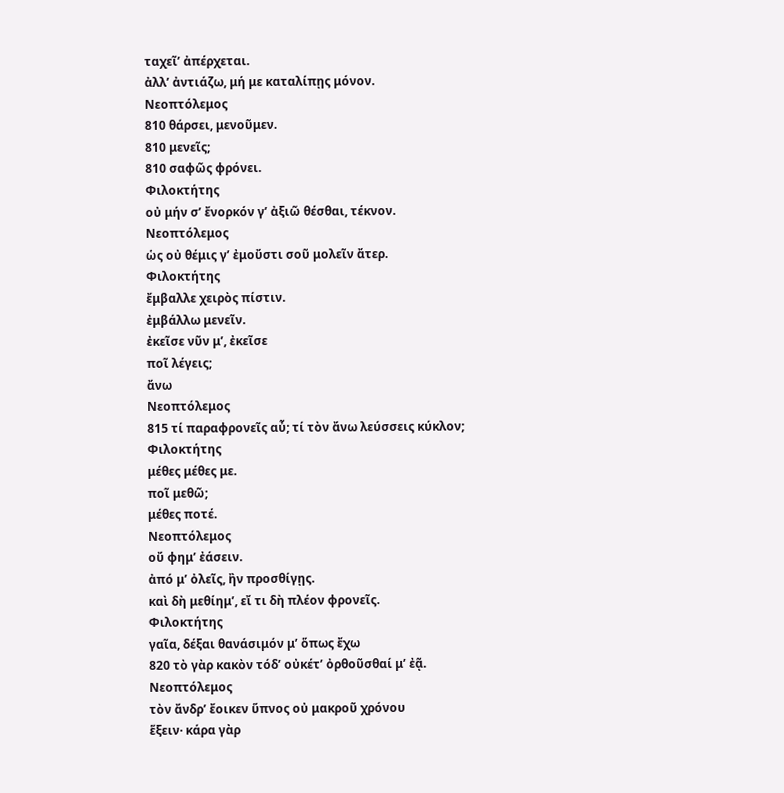ταχεῖʼ ἀπέρχεται.
ἀλλʼ ἀντιάζω, μή με καταλίπῃς μόνον.
Νεοπτόλεμος
810 θάρσει, μενοῦμεν.
810 μενεῖς;
810 σαφῶς φρόνει.
Φιλοκτήτης
οὐ μήν σʼ ἔνορκόν γʼ ἀξιῶ θέσθαι, τέκνον.
Νεοπτόλεμος
ὡς οὐ θέμις γʼ ἐμοὔστι σοῦ μολεῖν ἄτερ.
Φιλοκτήτης
ἔμβαλλε χειρὸς πίστιν.
ἐμβάλλω μενεῖν.
ἐκεῖσε νῦν μʼ, ἐκεῖσε
ποῖ λέγεις;
ἄνω
Νεοπτόλεμος
815 τί παραφρονεῖς αὖ; τί τὸν ἄνω λεύσσεις κύκλον;
Φιλοκτήτης
μέθες μέθες με.
ποῖ μεθῶ;
μέθες ποτέ.
Νεοπτόλεμος
οὔ φημʼ ἐάσειν.
ἀπό μʼ ὀλεῖς, ἢν προσθίγῃς.
καὶ δὴ μεθίημʼ, εἴ τι δὴ πλέον φρονεῖς.
Φιλοκτήτης
γαῖα, δέξαι θανάσιμόν μʼ ὅπως ἔχω
820 τὸ γὰρ κακὸν τόδʼ οὐκέτʼ ὀρθοῦσθαί μʼ ἐᾷ.
Νεοπτόλεμος
τὸν ἄνδρʼ ἔοικεν ὕπνος οὐ μακροῦ χρόνου
ἕξειν· κάρα γὰρ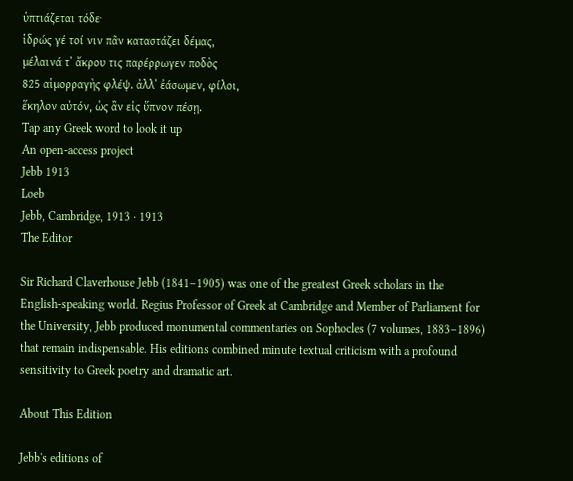ὑπτιάζεται τόδε·
ἱδρώς γέ τοί νιν πᾶν καταστάζει δέμας,
μέλαινά τʼ ἄκρου τις παρέρρωγεν ποδὸς
825 αἱμορραγὴς φλέψ. ἀλλʼ ἐάσωμεν, φίλοι,
ἕκηλον αὐτόν, ὡς ἂν εἰς ὕπνον πέσῃ.
Tap any Greek word to look it up
An open-access project
Jebb 1913
Loeb
Jebb, Cambridge, 1913 · 1913
The Editor

Sir Richard Claverhouse Jebb (1841–1905) was one of the greatest Greek scholars in the English-speaking world. Regius Professor of Greek at Cambridge and Member of Parliament for the University, Jebb produced monumental commentaries on Sophocles (7 volumes, 1883–1896) that remain indispensable. His editions combined minute textual criticism with a profound sensitivity to Greek poetry and dramatic art.

About This Edition

Jebb's editions of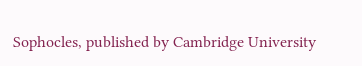Sophocles, published by Cambridge University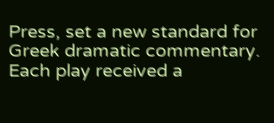Press, set a new standard for Greek dramatic commentary. Each play received a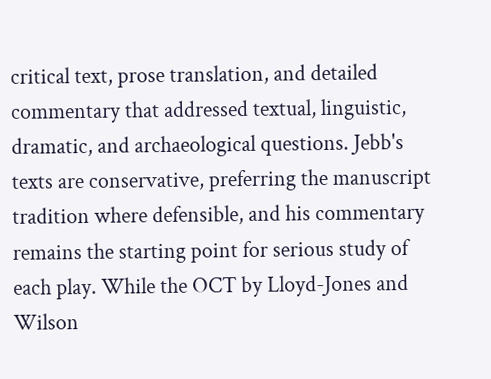critical text, prose translation, and detailed commentary that addressed textual, linguistic, dramatic, and archaeological questions. Jebb's texts are conservative, preferring the manuscript tradition where defensible, and his commentary remains the starting point for serious study of each play. While the OCT by Lloyd-Jones and Wilson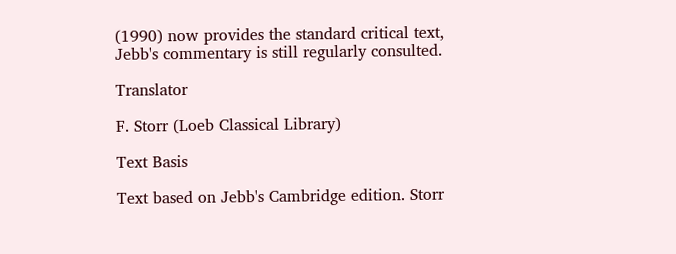(1990) now provides the standard critical text, Jebb's commentary is still regularly consulted.

Translator

F. Storr (Loeb Classical Library)

Text Basis

Text based on Jebb's Cambridge edition. Storr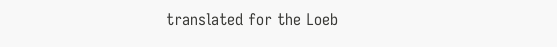translated for the Loeb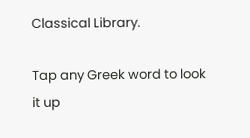Classical Library.

Tap any Greek word to look it up